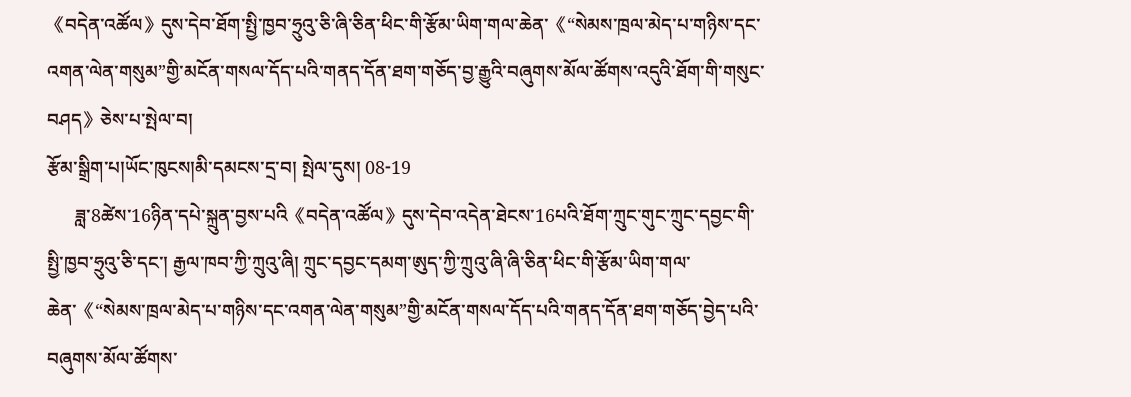《བདེན་འཚོལ》དུས་དེབ་ཐོག་སྤྱི་ཁྱབ་ཧྲུའུ་ཅི་ཞི་ཅིན་ཕིང་གི་རྩོམ་ཡིག་གལ་ཆེན་《“སེམས་ཁྲལ་མེད་པ་གཉིས་དང་འགན་ལེན་གསུམ”གྱི་མངོན་གསལ་དོད་པའི་གནད་དོན་ཐག་གཅོད་བྱ་རྒྱུའི་བཞུགས་མོལ་ཚོགས་འདུའི་ཐོག་གི་གསུང་བཤད》ཅེས་པ་སྤེལ་བ།
རྩོམ་སྒྲིག་པ།ཡོང་ཁུངས།མི་དམངས་དྲ་བ། སྤེལ་དུས། 08-19
      ཟླ་8ཚེས་16ཉིན་དཔེ་སྐྲུན་བྱས་པའི《བདེན་འཚོལ》དུས་དེབ་འདེན་ཐེངས་16པའི་ཐོག་ཀྲུང་གུང་ཀྲུང་དབྱང་གི་སྤྱི་ཁྱབ་ཧྲུའུ་ཅི་དང་། རྒྱལ་ཁབ་ཀྱི་ཀྲུའུ་ཞི། ཀྲུང་དབྱང་དམག་ཨུད་ཀྱི་ཀྲུའུ་ཞི་ཞི་ཅིན་ཕིང་གི་རྩོམ་ཡིག་གལ་ཆེན་《“སེམས་ཁྲལ་མེད་པ་གཉིས་དང་འགན་ལེན་གསུམ”གྱི་མངོན་གསལ་དོད་པའི་གནད་དོན་ཐག་གཅོད་བྱེད་པའི་བཞུགས་མོལ་ཚོགས་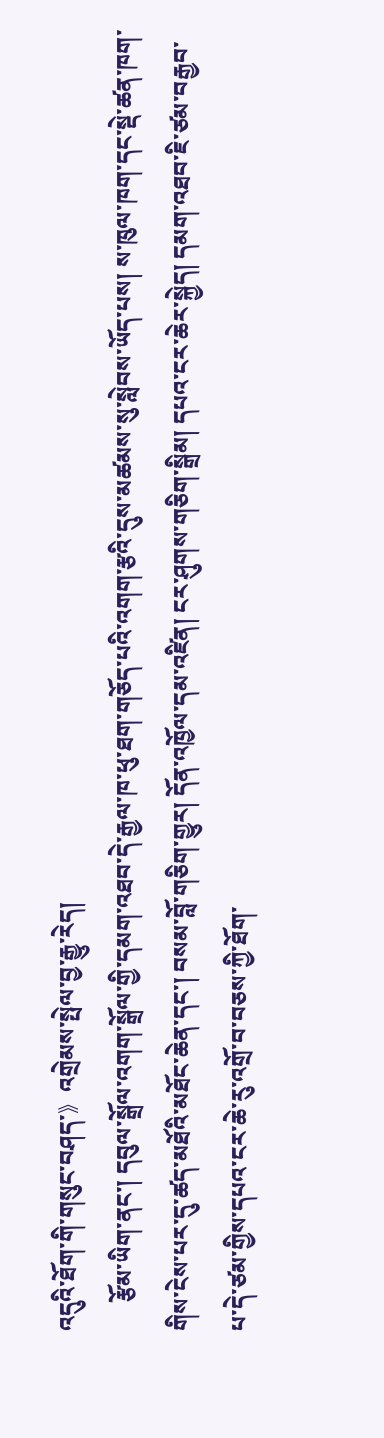འདུའི་ཐོག་གི་གསུང་བཤད་》འགྲེམས་སྤེལ་བྱ་རྒྱུ་རེད།
     རྩོམ་ཡིག་ནང་། དབུལ་སྒྲོལ་འགག་སྒྲོལ་གྱི་དམག་འཐབ་དེ་རྒྱལ་ཁ་ཕུ་ཐག་གཅོད་པའི་འགག་རྩའི་དུས་མཚམས་སུ་སླེབས་ཡོད་པས། ས་ཁུལ་ཁག་དང་སྡེ་ཚན་ཁག་གིས་ངེས་པར་དུ་ཚད་མཐོའི་མཐོང་ཆེན་དང་། བསམ་བློ་གཅིག་གྱུར། དོན་འཁྱོལ་དམ་འཛིན། ངར་ཤུགས་གཅིག་སྒྲིམ། དཔའ་ངར་ཆེར་སྐྱེད། དམག་འཐབ་ཇི་ཙམ་བརྒྱབ་པ་དེ་ཙམ་གྱིས་དཔའ་ངར་ཆེ་རུ་འགྲོ་བ་བཅས་ཀྱི་ཐོག་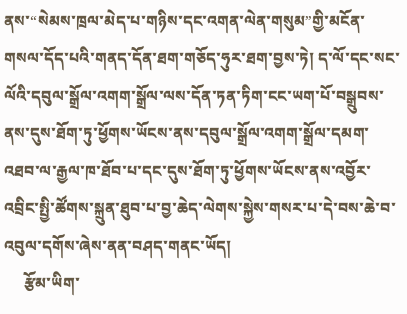ནས་“སེམས་ཁྲལ་མེད་པ་གཉིས་དང་འགན་ལེན་གསུམ”གྱི་མངོན་གསལ་དོད་པའི་གནད་དོན་ཐག་གཅོད་ཧུར་ཐག་བྱས་ཏེ། ད་ལོ་དང་སང་ལོའི་དབུལ་སྒྲོལ་འགག་སྒྲོལ་ལས་དོན་ཏན་ཏིག་ངང་ཡག་པོ་བསྒྲུབས་ནས་དུས་ཐོག་ཏུ་ཕྱོགས་ཡོངས་ནས་དབུལ་སྒྲོལ་འགག་སྒྲོལ་དམག་འཐབ་ལ་རྒྱལ་ཁ་ཐོབ་པ་དང་དུས་ཐོག་ཏུ་ཕྱོགས་ཡོངས་ནས་འབྱོར་འབྲིང་སྤྱི་ཚོགས་སྐྲུན་ཐུབ་པ་བྱ་ཆེད་ལེགས་སྐྱེས་གསར་པ་དེ་བས་ཆེ་བ་འབུལ་དགོས་ཞེས་ནན་བཤད་གནང་ཡོད།
     རྩོམ་ཡིག་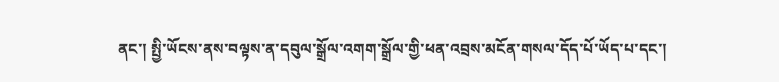ནང་། སྤྱི་ཡོངས་ནས་བལྟས་ན་དབུལ་སྒྲོལ་འགག་སྒྲོལ་གྱི་ཕན་འབྲས་མངོན་གསལ་དོད་པོ་ཡོད་པ་དང་།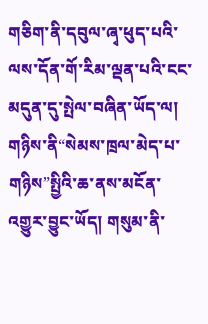གཅིག་ནི་དབུལ་ཞྭ་ཕུད་པའི་ལས་དོན་གོ་རིམ་ལྡན་པའི་ངང་མདུན་དུ་སྤེལ་བཞིན་ཡོད་ལ། གཉིས་ནི“སེམས་ཁྲལ་མེད་པ་གཉིས”སྤྱིའི་ཆ་ནས་མངོན་འགྱུར་བྱུང་ཡོད། གསུམ་ནི་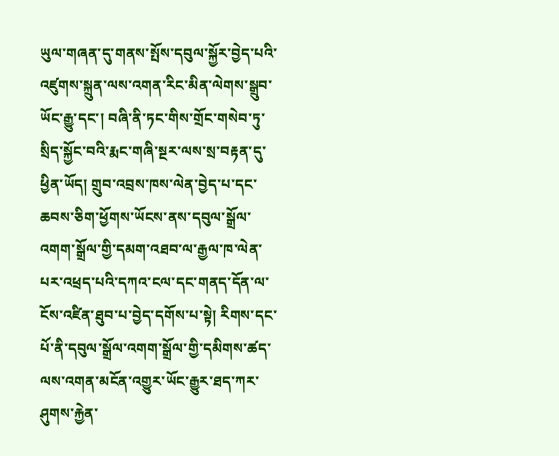ཡུལ་གཞན་དུ་གནས་སྤོས་དབུལ་སྐྱོར་བྱེད་པའི་འཛུགས་སྐྲུན་ལས་འགན་རིང་མིན་ལེགས་སྒྲུབ་ཡོང་རྒྱུ་དང་། བཞི་ནི་ཏང་གིས་གྲོང་གསེབ་ཏུ་སྲིད་སྐྱོང་བའི་རྨང་གཞི་སྔར་ལས་སྲ་བརྟན་དུ་ཕྱིན་ཡོད། གྲུབ་འབྲས་ཁས་ལེན་བྱེད་པ་དང་ཆབས་ཅིག་ཕྱོགས་ཡོངས་ནས་དབུལ་སྒྲོལ་འགག་སྒྲོལ་གྱི་དམག་འཐབ་ལ་རྒྱལ་ཁ་ལེན་པར་འཕྲད་པའི་དཀའ་ངལ་དང་གནད་དོན་ལ་ངོས་འཛིན་ཐུབ་པ་བྱེད་དགོས་པ་སྟེ། རིགས་དང་པོ་ནི་དབུལ་སྒྲོལ་འགག་སྒྲོལ་གྱི་དམིགས་ཚད་ལས་འགན་མངོན་འགྱུར་ཡོང་རྒྱུར་ཐད་ཀར་ཤུགས་རྐྱེན་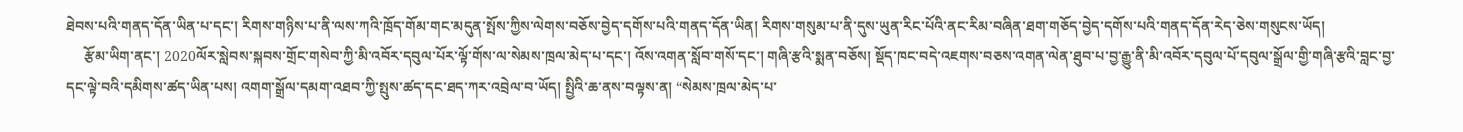ཐེབས་པའི་གནད་དོན་ཡིན་པ་དང་། རིགས་གཉིས་པ་ནི་ལས་ཀའི་ཁྲོད་གོམ་གང་མདུན་སྤོས་ཀྱིས་ལེགས་བཅོས་བྱེད་དགོས་པའི་གནད་དོན་ཡིན། རིགས་གསུམ་པ་ནི་དུས་ཡུན་རིང་པོའི་ནང་རིམ་བཞིན་ཐག་གཅོད་བྱེད་དགོས་པའི་གནད་དོན་རེད་ཅེས་གསུངས་ཡོད།
     རྩོམ་ཡིག་ནང་། 2020ལོར་སླེབས་སྐབས་གྲོང་གསེབ་ཀྱི་མི་འབོར་དབུལ་པོར་ལྟོ་གོས་ལ་སེམས་ཁྲལ་མེད་པ་དང་། འོས་འགན་སློབ་གསོ་དང་། གཞི་རྩའི་སྨན་བཅོས། སྡོད་ཁང་བདེ་འཇགས་བཅས་འགན་ལེན་ཐུབ་པ་བྱ་རྒྱུ་ནི་མི་འབོར་དབུལ་པོ་དབུལ་སྒྲོལ་གྱི་གཞི་རྩའི་བླང་བྱ་དང་ལྟེ་བའི་དམིགས་ཚད་ཡིན་པས། འགག་སྒྲོལ་དམག་འཐབ་ཀྱི་སྤུས་ཚད་དང་ཐད་ཀར་འབྲེལ་བ་ཡོད། སྤྱིའི་ཆ་ནས་བལྟས་ན། “སེམས་ཁྲལ་མེད་པ་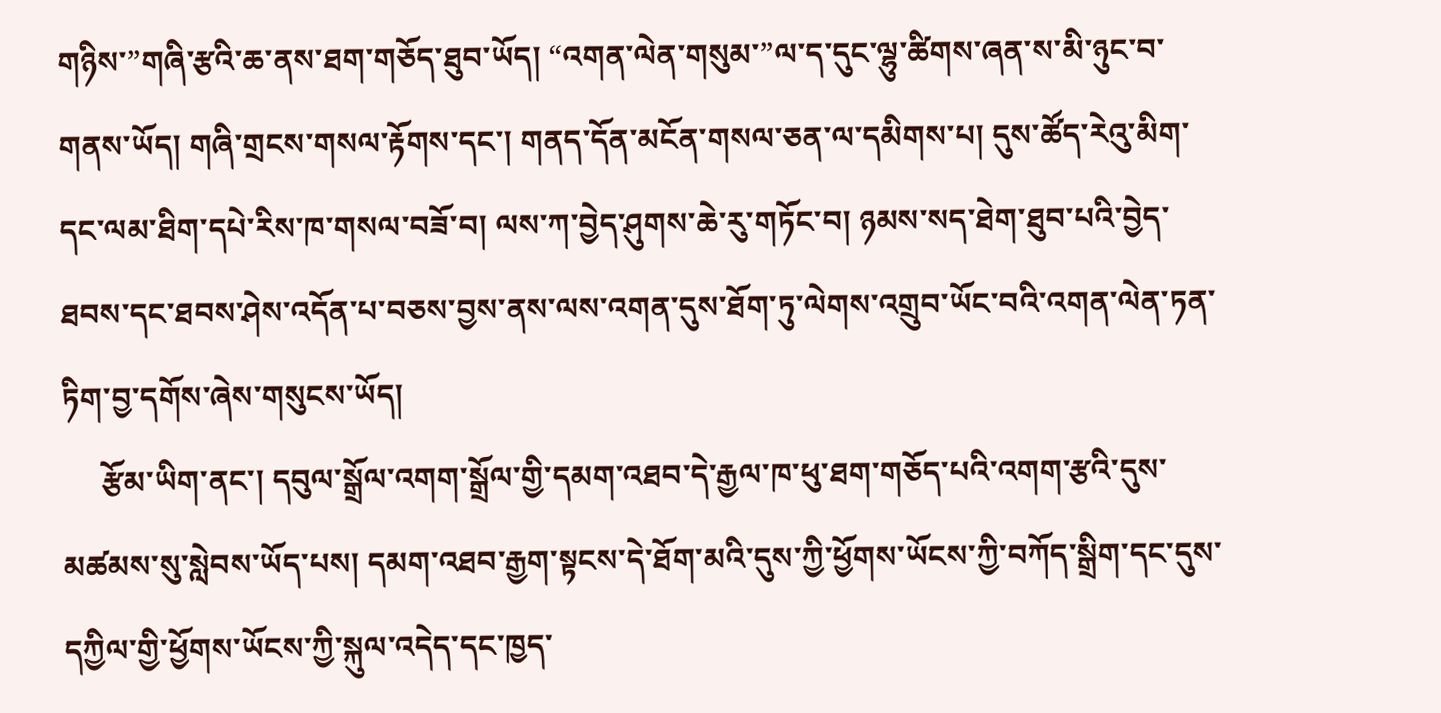གཉིས་”གཞི་རྩའི་ཆ་ནས་ཐག་གཅོད་ཐུབ་ཡོད། “འགན་ལེན་གསུམ་”ལ་ད་དུང་ལྷུ་ཚིགས་ཞན་ས་མི་ཉུང་བ་གནས་ཡོད། གཞི་གྲངས་གསལ་རྟོགས་དང་། གནད་དོན་མངོན་གསལ་ཅན་ལ་དམིགས་པ། དུས་ཚོད་རེའུ་མིག་དང་ལམ་ཐིག་དཔེ་རིས་ཁ་གསལ་བཟོ་བ། ལས་ཀ་བྱེད་ཤུགས་ཆེ་རུ་གཏོང་བ། ཉམས་སད་ཐེག་ཐུབ་པའི་བྱེད་ཐབས་དང་ཐབས་ཤེས་འདོན་པ་བཅས་བྱས་ནས་ལས་འགན་དུས་ཐོག་ཏུ་ལེགས་འགྲུབ་ཡོང་བའི་འགན་ལེན་ཏན་ཏིག་བྱ་དགོས་ཞེས་གསུངས་ཡོད།
     རྩོམ་ཡིག་ནང་། དབུལ་སྒྲོལ་འགག་སྒྲོལ་གྱི་དམག་འཐབ་དེ་རྒྱལ་ཁ་ཕུ་ཐག་གཅོད་པའི་འགག་རྩའི་དུས་མཚམས་སུ་སླེབས་ཡོད་པས། དམག་འཐབ་རྒྱག་སྟངས་དེ་ཐོག་མའི་དུས་ཀྱི་ཕྱོགས་ཡོངས་ཀྱི་བཀོད་སྒྲིག་དང་དུས་དཀྱིལ་གྱི་ཕྱོགས་ཡོངས་ཀྱི་སྐུལ་འདེད་དང་ཁྱད་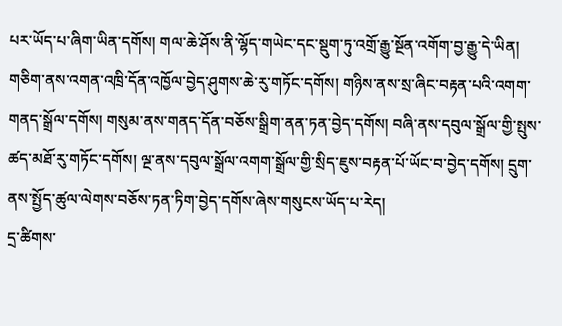པར་ཡོད་པ་ཞིག་ཡིན་དགོས། གལ་ཆེ་ཤོས་ནི་ལྷོད་གཡེང་དང་སྡུག་ཏུ་འགྲོ་རྒྱུ་སྔོན་འགོག་བྱ་རྒྱུ་དེ་ཡིན། གཅིག་ནས་འགན་འཁྲི་དོན་འཁྱོལ་བྱེད་ཤུགས་ཆེ་རུ་གཏོང་དགོས། གཉིས་ནས་སྲ་ཞིང་བརྟན་པའི་འགག་གནད་སྒྲོལ་དགོས། གསུམ་ནས་གནད་དོན་བཅོས་སྒྲིག་ནན་ཏན་བྱེད་དགོས། བཞི་ནས་དབུལ་སྒྲོལ་གྱི་སྤུས་ཚད་མཐོ་རུ་གཏོང་དགོས། ལྔ་ནས་དབུལ་སྒྲོལ་འགག་སྒྲོལ་གྱི་སྲིད་ཇུས་བརྟན་པོ་ཡོང་བ་བྱེད་དགོས། དྲུག་ནས་སྤྱོད་ཚུལ་ལེགས་བཅོས་ཏན་ཏིག་བྱེད་དགོས་ཞེས་གསུངས་ཡོད་པ་རེད།
དྲ་ཚིགས་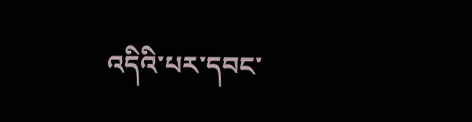འདིའི་པར་དབང་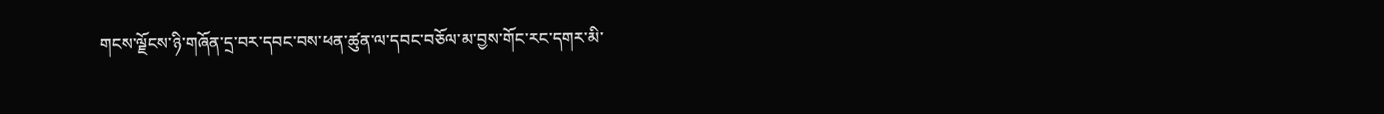གངས་ལྗོངས་ཉི་གཞོན་དྲ་བར་དབང་བས་ཕན་ཚུན་ལ་དབང་བཅོལ་མ་བྱས་གོང་རང་དགར་མི་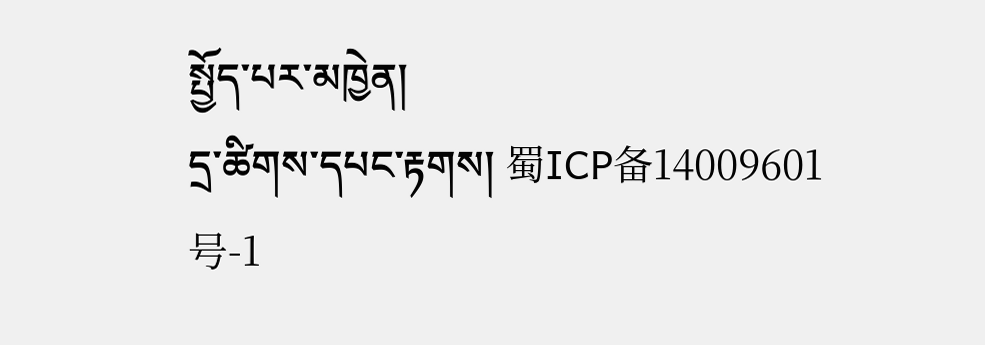སྤྱོད་པར་མཁྱེན།
དྲ་ཚིགས་དཔང་རྟགས། 蜀ICP备14009601号-1